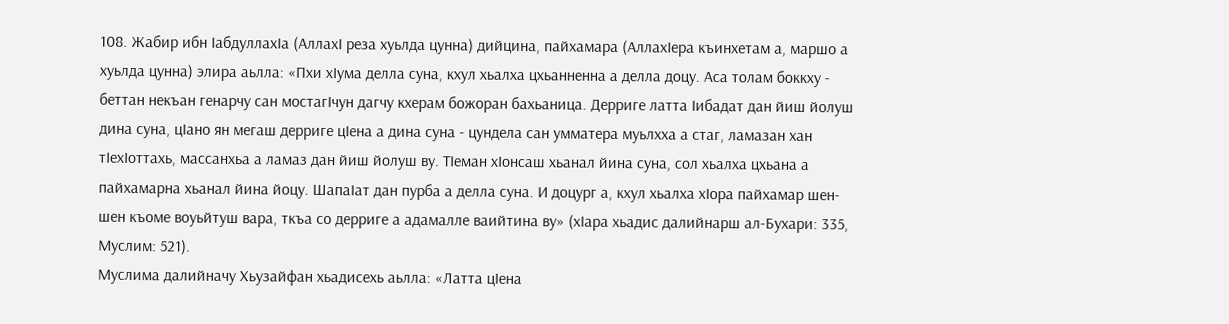108. Жабир ибн IабдуллахIа (АллахI реза хуьлда цунна) дийцина, пайхамара (АллахIера къинхетам а, маршо а хуьлда цунна) элира аьлла: «Пхи хIума делла суна, кхул хьалха цхьанненна а делла доцу. Аса толам боккху - беттан некъан генарчу сан мостагIчун дагчу кхерам божоран бахьаница. Дерриге латта Iибадат дан йиш йолуш дина суна, цIано ян мегаш дерриге цIена а дина суна - цундела сан умматера муьлхха а стаг, ламазан хан тIехIоттахь, массанхьа а ламаз дан йиш йолуш ву. ТIеман хIонсаш хьанал йина суна, сол хьалха цхьана а пайхамарна хьанал йина йоцу. ШапаIат дан пурба а делла суна. И доцург а, кхул хьалха хIора пайхамар шен-шен къоме воуьйтуш вара, ткъа со дерриге а адамалле ваийтина ву» (хIара хьадис далийнарш ал-Бухари: 335, Муслим: 521).
Муслима далийначу Хьузайфан хьадисехь аьлла: «Латта цIена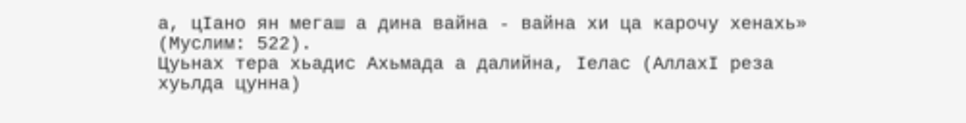а, цIано ян мегаш а дина вайна - вайна хи ца карочу хенахь» (Муслим: 522).
Цуьнах тера хьадис Ахьмада а далийна, Iелас (АллахI реза хуьлда цунна)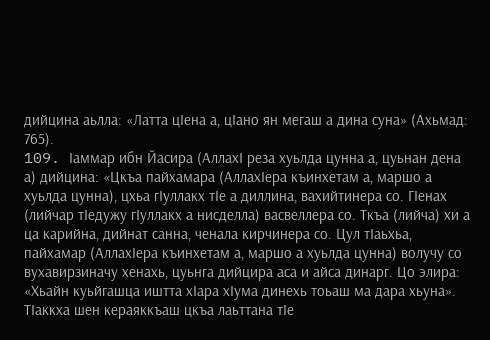дийцина аьлла: «Латта цIена а, цIано ян мегаш а дина суна» (Ахьмад: 765).
109. Iаммар ибн Йасира (АллахI реза хуьлда цунна а, цуьнан дена а) дийцина: «Цкъа пайхамара (АллахIера къинхетам а, маршо а хуьлда цунна), цхьа гIуллакх тIе а диллина, вахийтинера со. ГIенах (лийчар тIедужу гIуллакх а нисделла) васвеллера со. Ткъа (лийча) хи а ца карийна, дийнат санна, ченала кирчинера со. Цул тIаьхьа, пайхамар (АллахIера къинхетам а, маршо а хуьлда цунна) волучу со вухавирзиначу хенахь, цуьнга дийцира аса и айса динарг. Цо элира: «Хьайн куьйгашца иштта хIара хIума динехь тоьаш ма дара хьуна». ТIаккха шен кераяккъаш цкъа лаьттана тIе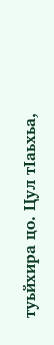туьйхира цо. Цул тIаьхьа,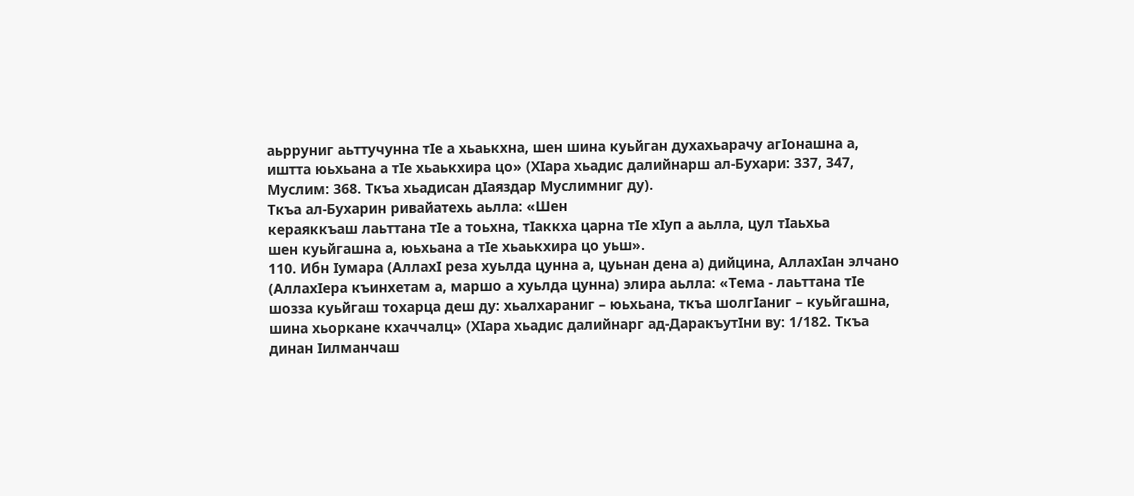аьрруниг аьттучунна тIе а хьаькхна, шен шина куьйган духахьарачу агIонашна а, иштта юьхьана а тIе хьаькхира цо» (ХIара хьадис далийнарш ал-Бухари: 337, 347, Муслим: 368. Ткъа хьадисан дIаяздар Муслимниг ду).
Ткъа ал-Бухарин ривайатехь аьлла: «Шен
кераяккъаш лаьттана тIе а тоьхна, тIаккха царна тIе хIуп а аьлла, цул тIаьхьа
шен куьйгашна а, юьхьана а тIе хьаькхира цо уьш».
110. Ибн Iумара (АллахI реза хуьлда цунна а, цуьнан дена а) дийцина, АллахIан элчано (АллахIера къинхетам а, маршо а хуьлда цунна) элира аьлла: «Тема - лаьттана тIе шозза куьйгаш тохарца деш ду: хьалхараниг – юьхьана, ткъа шолгIаниг – куьйгашна, шина хьоркане кхаччалц» (ХIара хьадис далийнарг ад-ДаракъутIни ву: 1/182. Ткъа динан Iилманчаш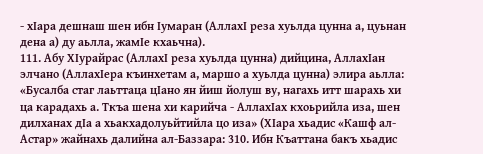- хIара дешнаш шен ибн Iумаран (АллахI реза хуьлда цунна а, цуьнан дена а) ду аьлла, жамIе кхаьчна).
111. Абу ХIурайрас (АллахI реза хуьлда цунна) дийцина, АллахIан элчано (АллахIера къинхетам а, маршо а хуьлда цунна) элира аьлла: «Бусалба стаг лаьттаца цIано ян йиш йолуш ву, нагахь итт шарахь хи ца карадахь а. Ткъа шена хи карийча - АллахIах кхоьрийла иза, шен дилханах дIа а хьакхадолуьйтийла цо иза» (ХIара хьадис «Кашф ал-Астар» жайнахь далийна ал-Баззара: 310. Ибн Къаттана бакъ хьадис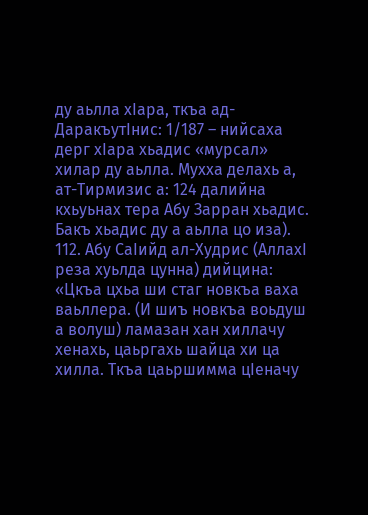ду аьлла хIара, ткъа ад-ДаракъутIнис: 1/187 – нийсаха дерг хIара хьадис «мурсал» хилар ду аьлла. Мухха делахь а, ат-Тирмизис а: 124 далийна кхьуьнах тера Абу Зарран хьадис. Бакъ хьадис ду а аьлла цо иза).
112. Абу СаIийд ал-Худрис (АллахI реза хуьлда цунна) дийцина: «Цкъа цхьа ши стаг новкъа ваха ваьллера. (И шиъ новкъа воьдуш а волуш) ламазан хан хиллачу хенахь, цаьргахь шайца хи ца хилла. Ткъа цаьршимма цIеначу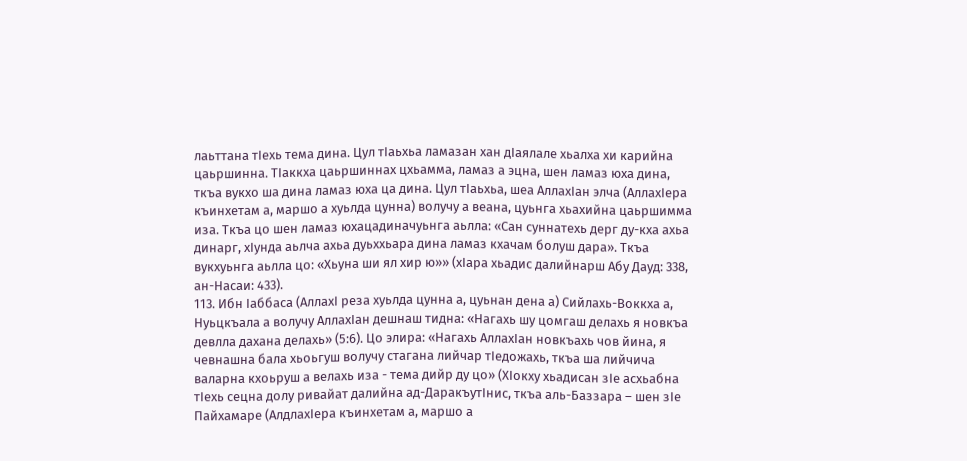лаьттана тIехь тема дина. Цул тIаьхьа ламазан хан дIаялале хьалха хи карийна цаьршинна. ТIаккха цаьршиннах цхьамма, ламаз а эцна, шен ламаз юха дина, ткъа вукхо ша дина ламаз юха ца дина. Цул тIаьхьа, шеа АллахIан элча (АллахIера къинхетам а, маршо а хуьлда цунна) волучу а веана, цуьнга хьахийна цаьршимма иза. Ткъа цо шен ламаз юхацадиначуьнга аьлла: «Сан суннатехь дерг ду-кха ахьа динарг, хIунда аьлча ахьа дуьххьара дина ламаз кхачам болуш дара». Ткъа вукхуьнга аьлла цо: «Хьуна ши ял хир ю»» (хIара хьадис далийнарш Абу Дауд: 338, ан-Насаи: 433).
113. Ибн Iаббаса (АллахI реза хуьлда цунна а, цуьнан дена а) Сийлахь-Воккха а, Нуьцкъала а волучу АллахIан дешнаш тидна: «Нагахь шу цомгаш делахь я новкъа девлла дахана делахь» (5:6). Цо элира: «Нагахь АллахIан новкъахь чов йина, я чевнашна бала хьоьгуш волучу стагана лийчар тIедожахь, ткъа ша лийчича валарна кхоьруш а велахь иза - тема дийр ду цо» (ХIокху хьадисан зIе асхьабна тIехь сецна долу ривайат далийна ад-ДаракъутIнис, ткъа аль-Баззара – шен зIе Пайхамаре (АлдлахIера къинхетам а, маршо а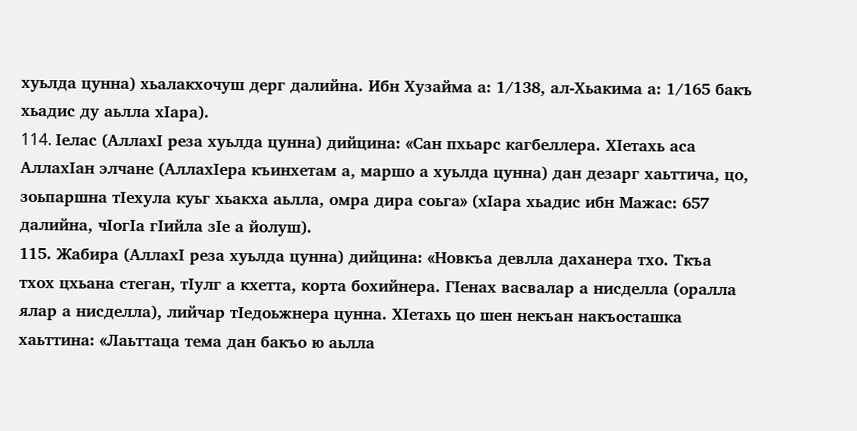хуьлда цунна) хьалакхочуш дерг далийна. Ибн Хузайма а: 1/138, ал-Хьакима а: 1/165 бакъ хьадис ду аьлла хIара).
114. Iелас (АллахI реза хуьлда цунна) дийцина: «Сан пхьарс кагбеллера. ХIетахь аса АллахIан элчане (АллахIера къинхетам а, маршо а хуьлда цунна) дан дезарг хаьттича, цо, зоьпаршна тIехула куьг хьакха аьлла, омра дира соьга» (хIара хьадис ибн Мажас: 657 далийна, чIогIа гIийла зIе а йолуш).
115. Жабира (АллахI реза хуьлда цунна) дийцина: «Новкъа девлла даханера тхо. Ткъа тхох цхьана стеган, тIулг а кхетта, корта бохийнера. ГIенах васвалар а нисделла (оралла ялар а нисделла), лийчар тIедоьжнера цунна. ХIетахь цо шен некъан накъосташка хаьттина: «Лаьттаца тема дан бакъо ю аьлла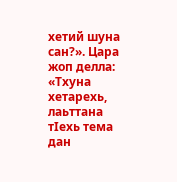хетий шуна сан?». Цара жоп делла: «Тхуна хетарехь, лаьттана тIехь тема дан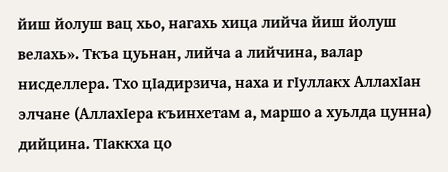йиш йолуш вац хьо, нагахь хица лийча йиш йолуш велахь». Ткъа цуьнан, лийча а лийчина, валар нисделлера. Тхо цIадирзича, наха и гIуллакх АллахIан элчане (АллахIера къинхетам а, маршо а хуьлда цунна) дийцина. ТIаккха цо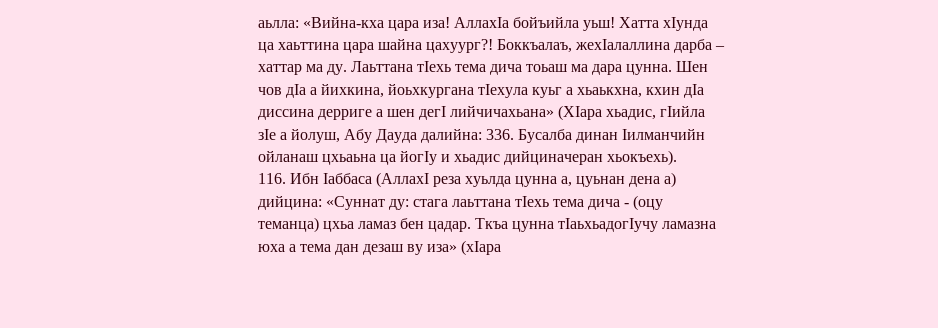аьлла: «Вийна-кха цара иза! АллахIа бойъийла уьш! Хатта хIунда ца хаьттина цара шайна цахуург?! Боккъалаъ, жехIалаллина дарба – хаттар ма ду. Лаьттана тIехь тема дича тоьаш ма дара цунна. Шен чов дIа а йихкина, йоьхкургана тIехула куьг а хьаькхна, кхин дIа диссина дерриге а шен дегI лийчичахьана» (ХIара хьадис, гIийла зIе а йолуш, Абу Дауда далийна: 336. Бусалба динан Iилманчийн ойланаш цхьаьна ца йогIу и хьадис дийциначеран хьокъехь).
116. Ибн Iаббаса (АллахI реза хуьлда цунна а, цуьнан дена а) дийцина: «Суннат ду: стага лаьттана тIехь тема дича - (оцу теманца) цхьа ламаз бен цадар. Ткъа цунна тIаьхьадогIучу ламазна юха а тема дан дезаш ву иза» (хIара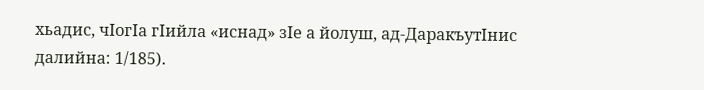хьадис, чIогIа гIийла «иснад» зIе а йолуш, ад-ДаракъутIнис далийна: 1/185).